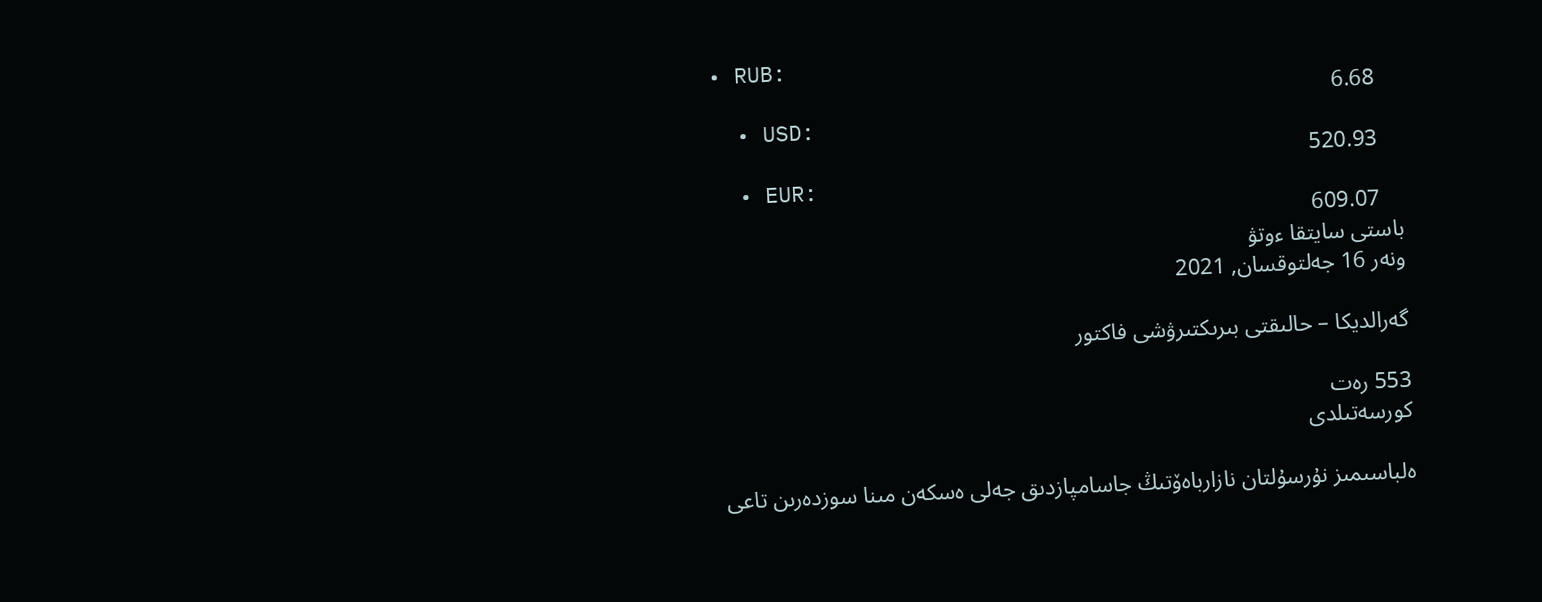• RUB:
    6.68
  • USD:
    520.93
  • EUR:
    609.07
باستى سايتقا ءوتۋ
ونەر 16 جەلتوقسان, 2021

گەرالديكا – حالىقتى بىرىكتىرۋشى فاكتور

553 رەت
كورسەتىلدى

ەلباسىمىز نۇرسۇلتان نازارباەۆتىڭ جاسامپازدىق جەلى ەسكەن مىنا سوزدەرىن تاعى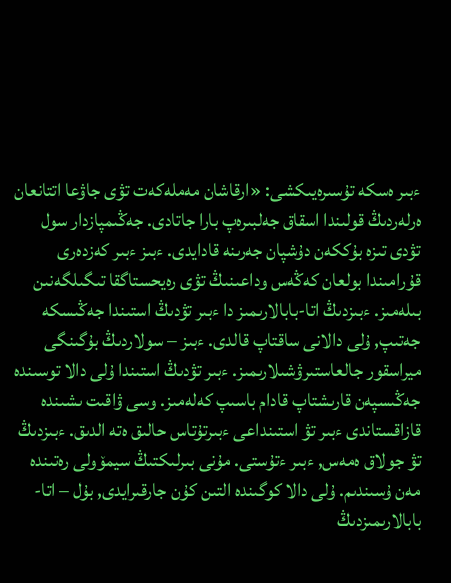ءبىر ەسكە تۇسىرەيىكشى: «ارقاشان مەملەكەت تۋى جاۋعا اتتانعان ەرلەردىڭ قولىندا اسقاق جەلبىرەپ بارا جاتادى. جەڭىمپازدار سول تۋدى تىزە بۇككەن دۇشپان جەرىنە قادايدى. ءبىز ءبىر كەزدەرى قۇرامىندا بولعان كەڭەس وداعىنىڭ تۋى رەيحستاگقا تىگىلگەنىن بىلەمىز. ءبىزدىڭ اتا-بابالارىمىز دا ءبىر تۋدىڭ استىندا جەڭىسكە جەتىپ, ۇلى دالانى ساقتاپ قالدى. ءبىز – سولاردىڭ بۇگىنگى ميراسقور جالعاستىرۋشىلارىمىز. ءبىر تۋدىڭ استىندا ۇلى دالا توسىندە جەڭىسپەن قارىشتاپ قادام باسىپ كەلەمىز. وسى ۋاقىت ىشىندە قازاقستاندى ءبىر تۋ استىنداعى ءبىرتۇتاس حالىق ەتە الدىق. ءبىزدىڭ تۋ جولاق ەمەس, ءبىر ءتۇستى. مۇنى بىرلىكتىڭ سيمۆولى رەتىندە مەن ۇسىندىم. ۇلى دالا كوگىندە التىن كۇن جارقىرايدى, بۇل – اتا-بابالارىمىزدىڭ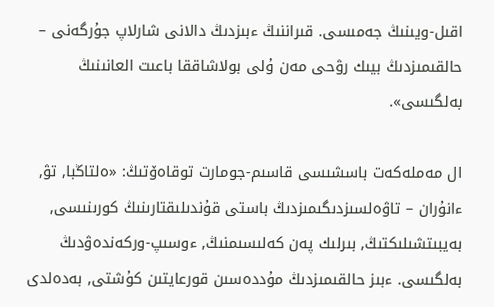اقىل-ويىنىڭ جەمىسى. قىراننىڭ ءبىزدىڭ دالانى شارلاپ جۇرگەنى – حالقىمىزدىڭ بيىك رۋحى مەن ۇلى بولاشاققا باعىت العانىنىڭ بەلگىسى».

ال مەملەكەت باسشىسى قاسىم-جومارت توقاەۆتىڭ: «ەلتاڭبا, تۋ, ءانۇران – تاۋەلسىزدىگىمىزدىڭ باستى قۇندىلىقتارىنىڭ كورىنىسى, بەيبىتشىلىكتىڭ, بىرلىك پەن كەلىسىمنىڭ, ءوسىپ-وركەندەۋدىڭ بەلگىسى. ءبىز حالقىمىزدىڭ مۇددەسىن قورعايتىن كۇشتى, بەدەلدى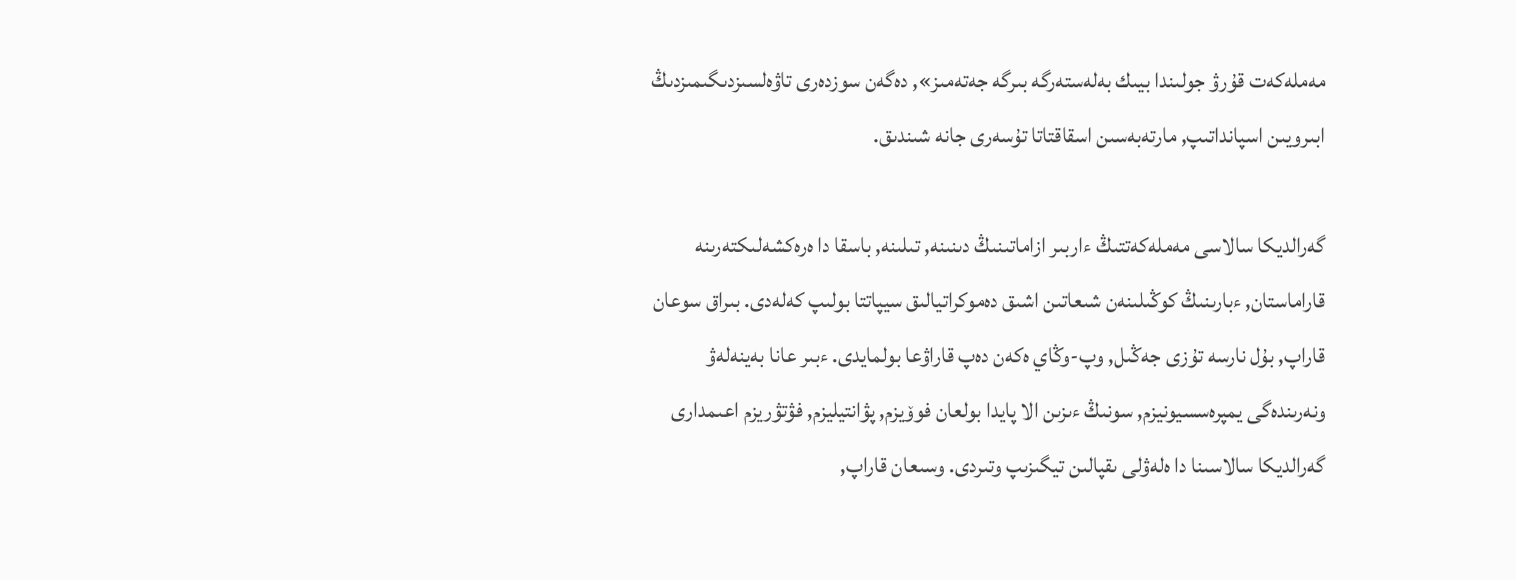مەملەكەت قۇرۋ جولىندا بيىك بەلەستەرگە بىرگە جەتەمىز», دەگەن سوزدەرى تاۋەلسىزدىگىمىزدىڭ ابىرويىن اسپانداتىپ, مارتەبەسىن اسقاقتاتا تۇسەرى جانە شىندىق.

گەرالديكا سالاسى مەملەكەتتىڭ ءاربىر ازاماتىنىڭ دىنىنە, تىلىنە, باسقا دا ەرەكشەلىكتەرىنە قاراماستان, ءبارىنىڭ كوڭىلىنەن شىعاتىن اشىق دەموكراتيالىق سيپاتتا بولىپ كەلەدى. بىراق سوعان قاراپ, بۇل نارسە تۇزى جەڭىل, وپ-وڭاي ەكەن دەپ قاراۋعا بولمايدى. ءبىر عانا بەينەلەۋ ونەرىندەگى يمپرەسسيونيزم, سونىڭ ءىزىن الا پايدا بولعان فوۆيزم, پۋانتيليزم, فۋتۋريزم اعىمدارى گەرالديكا سالاسىنا دا ەلەۋلى ىقپالىن تيگىزىپ وتىردى. وسىعان قاراپ,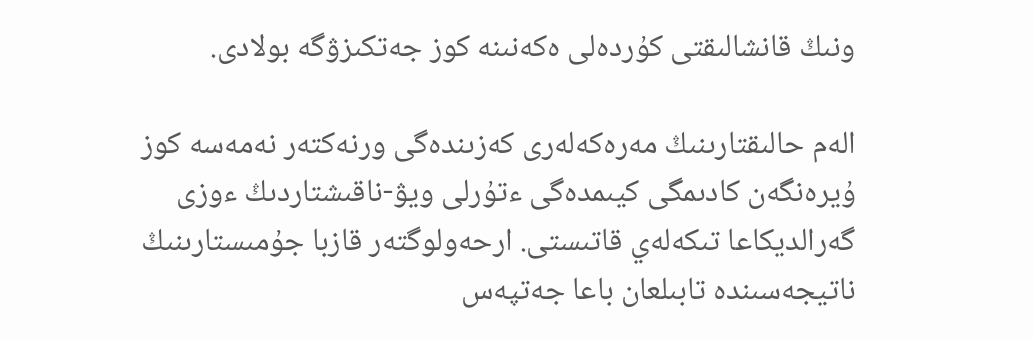ونىڭ قانشالىقتى كۇردەلى ەكەنىنە كوز جەتكىزۋگە بولادى.

الەم حالىقتارىنىڭ مەرەكەلەرى كەزىندەگى ورنەكتەر نەمەسە كوز ۇيرەنگەن كادىمگى كيىمدەگى ءتۇرلى ويۋ-ناقىشتاردىڭ ءوزى گەرالديكاعا تىكەلەي قاتىستى. ارحەولوگتەر قازبا جۇمىستارىنىڭ ناتيجەسىندە تابىلعان باعا جەتپەس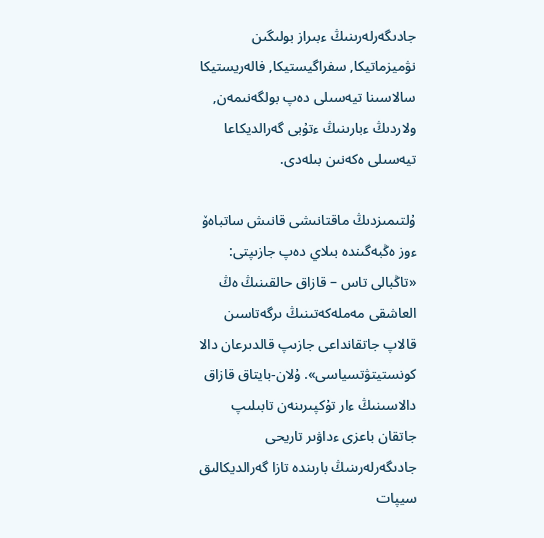جادىگەرلەرىنىڭ ءبىراز بولىگىن نۋميزماتيكا, سفراگيستيكا, فالەريستيكا سالاسىنا تيەسىلى دەپ بولگەنىمەن, ولاردىڭ ءبارىنىڭ ءتۇبى گەرالديكاعا تيەسىلى ەكەنىن بىلەدى.

ۇلتىمىزدىڭ ماقتانىشى قانىش ساتباەۆ ءوز ەڭبەگىندە بىلاي دەپ جازىپتى: «تاڭبالى تاس – قازاق حالقىنىڭ ەڭ العاشقى مەملەكەتىنىڭ ىرگەتاسىن قالاپ جاتقانداعى جازىپ قالدىرعان دالا كونستيتۋتسياسى». ۇلان-بايتاق قازاق دالاسىنىڭ ءار تۇكپىرىنەن تابىلىپ جاتقان باعزى ءداۋىر تاريحى جادىگەرلەرىنىڭ بارىندە تازا گەرالديكالىق سيپات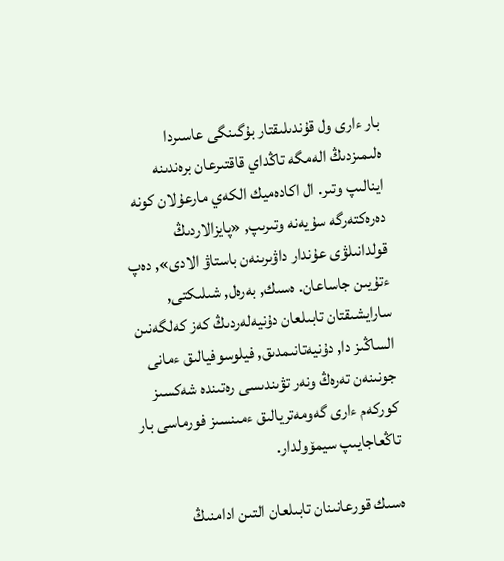بار ءارى ول قۇندىلىقتار بۇگىنگى عاسىردا ەلىمىزدىڭ الەمگە تاڭداي قاقتىرعان برەندىنە اينالىپ وتىر. ال اكادەميك الكەي مارعۇلان كونە دەرەكتەرگە سۇيەنە وتىرىپ, «پايزالاردىڭ قولدانىلۋى عۇندار داۋىرىنەن باستاۋ الادى», دەپ ءتۇيىن جاساعان. ەسىك, بەرەل, شىلىكتى, سارايشىقتان تابىلعان دۇنيەلەردىڭ كەز كەلگەنىن الساڭىز دا, دۇنيەتانىمدىق, فيلوسوفيالىق ءمانى جونىنەن تەرەڭ ونەر تۋىندىسى رەتىندە شەكسىز كوركەم ءارى گەومەتريالىق ءمىنسىز فورماسى بار تاڭعاجايىپ سيمۆولدار.

ەسىك قورعانىنان تابىلعان التىن ادامنىڭ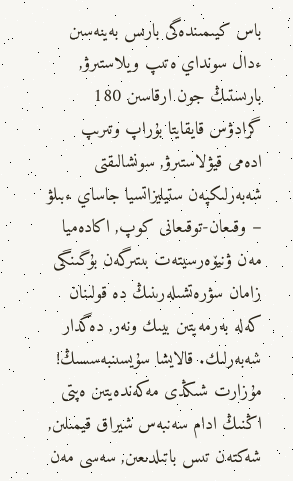باس كيىمىندەگى بارىس بەينەسىن ءدال سونداي ەتىپ ويلاستىرۋ, بارىستىڭ جون ارقاسىن 180 گرادۋس قايقايتا بۇراپ وتىرىپ ادەمى قيۋلاستىرۋ, سونشالىقتى شەبەرلىكپەن ستيليزاتسيا جاساي ءبىلۋ – وقىعان-توقىعانى كوپ, اكادەميا مەن ۋنيۆەرسيتەت بىتىرگەن بۇگىنگى زامان سۋرەتشىلەرىنىڭ دە قولىنان كەلە بەرمەيتىن بيىك ونەر, دەگدار شەبەرلىك. قالايشا سۇيسىنبەسسىڭ! مۇزارت شىڭدى مەكەندەيتىن ەپتى اڭنىڭ ادام سەنبەس شيراق قيمىلىن, شەكتەن تىس باتىلدىعىن, سەسى مەن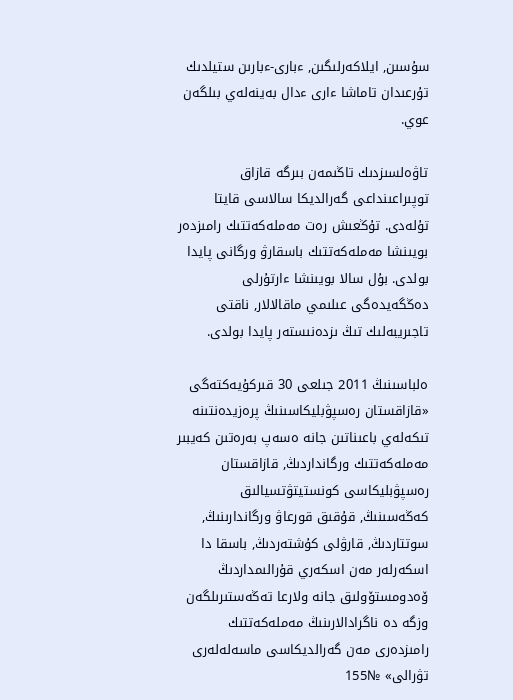سۇسىن, ايلاكەرلىگىن, ءبارى-ءبارىن ستيلدىك تۇرعىدان تاماشا ءارى ءدال بەينەلەي بىلگەن عوي.

تاۋەلسىزدىك تاڭىمەن بىرگە قازاق توپىراعىنداعى گەرالديكا سالاسى قايتا تۇلەدى. تۇڭعىش رەت مەملەكەتتىك رامىزدەر بويىنشا مەملەكەتتىك باسقارۋ ورگانى پايدا بولدى. بۇل سالا بويىنشا ءارتۇرلى دەڭگەيدەگى عىلىمي ماقالالار, ناقتى تاجىريبەلىك تىڭ ىزدەنىستەر پايدا بولدى.

ەلباسىنىڭ 2011 جىلعى 30 قىركۇيەكتەگى «قازاقستان رەسپۋبليكاسىنىڭ پرەزيدەنتىنە تىكەلەي باعىناتىن جانە ەسەپ بەرەتىن كەيبىر مەملەكەتتىك ورگانداردىڭ, قازاقستان رەسپۋبليكاسى كونستيتۋتسيالىق كەڭەسىنىڭ, قۇقىق قورعاۋ ورگاندارىنىڭ, سوتتاردىڭ, قارۋلى كۇشتەردىڭ, باسقا دا اسكەرلەر مەن اسكەري قۇرالىمداردىڭ ۆەدومستۆولىق جانە ولارعا تەڭەستىرىلگەن وزگە دە ناگرادالارىنىڭ مەملەكەتتىك رامىزدەرى مەن گەرالديكاسى ماسەلەلەرى تۋرالى» №155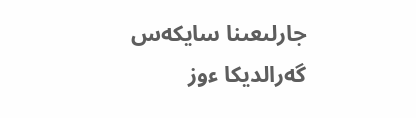جارلىعىنا سايكەس گەرالديكا ءوز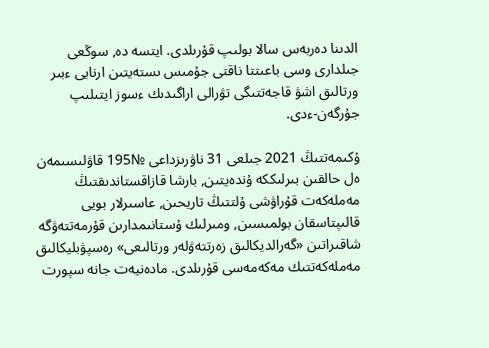الدىنا دەربەس سالا بولىپ قۇرىلدى. ايتسە دە, سوڭعى جىلدارى وسى باعىتتا ناقتى جۇمىس ىستەيتىن ارنايى ءبىر ورتالىق اشۋ قاجەتتىگى تۋرالى اراگىدىك ءسوز ايتىلىپ جۇرگەن-ءدى.

ۇكىمەتتىڭ 2021 جىلعى 31 ناۋرىزداعى №195 قاۋلىسىمەن ەل حالقىن بىرلىككە ۇندەيتىن, بارشا قازاقستاندىقتىڭ مەملەكەت قۇراۋشى ۇلتتىڭ تاريحىن, عاسىرلار بويى قالىپتاسقان بولمىسىن, ومىرلىك ۇستانىمدارىن قۇرمەتتەۋگە شاقىراتىن «گەرالديكالىق زەرتتەۋلەر ورتالىعى» رەسپۋبليكالىق مەملەكەتتىك مەكەمەسى قۇرىلدى. مادەنيەت جانە سپورت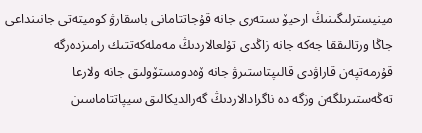مينيسترلىگىنىڭ ارحيۆ ىستەرى جانە قۇجاتتامانى باسقارۋ كوميتەتى جانىنداعى جاڭا ورتالىققا جەكە جانە زاڭدى تۇلعالاردىڭ مەملەكەتتىك رامىزدەرگە قۇرمەتپەن قاراۋدى قالىپتاستىرۋ جانە ۆەدومستۆولىق جانە ولارعا تەڭەستىرىلگەن وزگە دە ناگرادالاردىڭ گەرالديكالىق سيپاتتاماسىن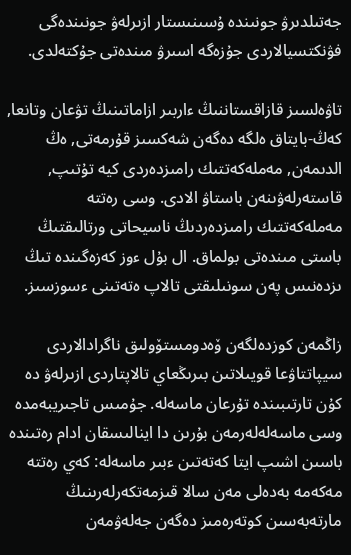جەتىلدىرۋ جونىندە ۇسىنىستار ازىرلەۋ جونىندەگى فۋنكتسيالاردى جۇزەگە اسىرۋ مىندەتى جۇكتەلدى.

تاۋەلسىز قازاقستاننىڭ ءاربىر ازاماتىنىڭ تۋعان وتانعا, كەڭ-بايتاق ەلگە دەگەن شەكسىز قۇرمەتى, ەڭ الدىمەن, مەملەكەتتىك رامىزدەردى كيە تۇتىپ, قاستەرلەۋىنەن باستاۋ الادى. وسى رەتتە مەملەكەتتىك رامىزدەردىڭ ناسيحاتى ورتالىقتىڭ باستى مىندەتى بولماق. ال بۇل ءوز كەزەگىندە تىڭ ىزدەنىس پەن سونىلىقتى تالاپ ەتەتىنى ءسوزسىز.

زاڭمەن كوزدەلگەن ۆەدومستۆولىق ناگرادالاردى سيپاتتاۋعا قويىلاتىن بىرىڭعاي تالاپتاردى ازىرلەۋ دە كۇن تارتىبىندە تۇرعان ماسەلە. جۇمىس تاجىريبەمدە وسى ماسەلەلەرمەن بۇرىن دا اينالىسقان ادام رەتىندە باسىن اشىپ ايتا كەتەتىن ءبىر ماسەلە: كەي رەتتە مەكەمە بەدەلى مەن سالا قىزمەتكەرلەرىنىڭ مارتەبەسىن كوتەرەمىز دەگەن جەلەۋمەن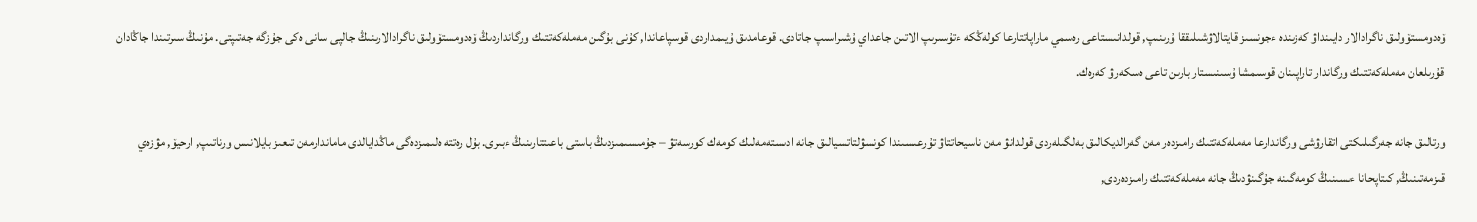ۆەدومستۆولىق ناگرادالار دايىنداۋ كەزىندە ءجونسىز قايتالاۋشىلىققا ۇرىنىپ, قولدانىستاعى رەسمي ماراپاتتارعا كولەڭكە ءتۇسىرىپ الاتىن جاعداي ۇشىراسىپ جاتادى. قوعامدىق ۇيىمداردى قوسپاعاندا, كۇنى بۇگىن مەملەكەتتىك ورگانداردىڭ ۆەدومستۆولىق ناگرادالارىنىڭ جالپى سانى ەكى جۇزگە جەتىپتى. مۇنىڭ سىرتىندا جاڭادان قۇرىلعان مەملەكەتتىك ورگاندار تاراپىنان قوسىمشا ۇسىنىستار بارىن تاعى ەسكەرۋ كەرەك.

ورتالىق جانە جەرگىلىكتى اتقارۋشى ورگاندارعا مەملەكەتتىك رامىزدەر مەن گەرالديكالىق بەلگىلەردى قولدانۋ مەن ناسيحاتتاۋ تۇرعىسىندا كونسۋلتاتسيالىق جانە ادىستەمەلىك كومەك كورسەتۋ – جۇمىسىمىزدىڭ باستى باعىتتارىنىڭ ءبىرى. بۇل رەتتە ەلىمىزدەگى ماڭدايالدى ماماندارمەن تىعىز بايلانىس ورناتىپ, ارحيۆ, مۋزەي قىزمەتىنىڭ, كىتاپحانا ءىسىنىڭ كومەگىنە جۇگىنۋدىڭ جانە مەملەكەتتىك رامىزدەردى,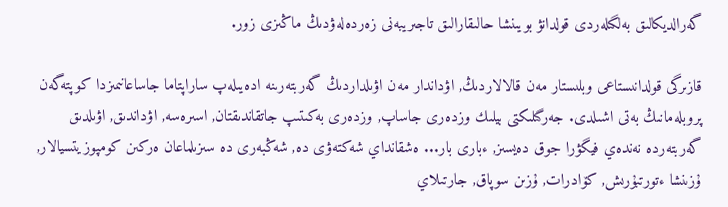گەرالديكالىق بەلگىلەردى قولدانۋ بويىنشا حالىقارالىق تاجىريبەنى زەردەلەۋدىڭ ماڭىزى زور.

قازىرگى قولدانىستاعى وبلىستار مەن قالالاردىڭ, اۋداندار مەن اۋىلداردىڭ گەربتەرىنە ادەيىلەپ ساراپتاما جاساعانىمىزدا كوپتەگەن پروبلەمانىڭ بەتى اشىلدى. جەرگىلىكتى بيلىك وزدەرى جاساپ, وزدەرى بەكىتىپ جاتقاندىقتان, اسىرەسە, اۋداندىق, اۋىلدىق گەربتەردە نەندەي فيگۋرا جوق دەيسىز, ءبارى بار... ەشقانداي شەكتەۋى دە, شەڭبەرى دە سىزىلماعان ەركىن كومپوزيتسيالار, ۇزىنشا ءتورتبۇرىش, كۆادرات, ۇزىن سوپاق, جارتىلاي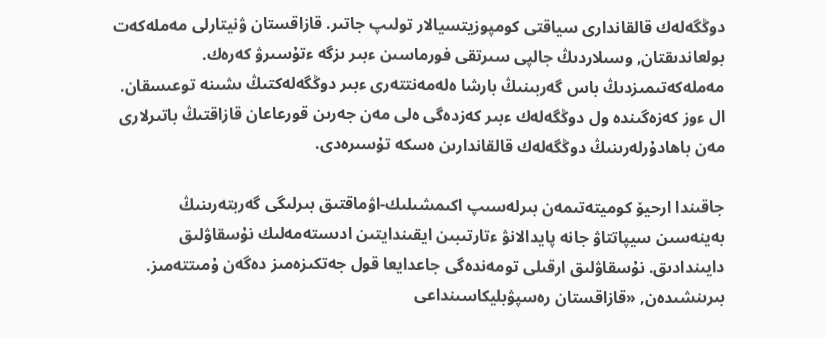دوڭگەلەك قالقاندارى سياقتى كومپوزيتسيالار تولىپ جاتىر. قازاقستان ۋنيتارلى مەملەكەت بولعاندىقتان, وسىلاردىڭ جالپى سىرتقى فورماسىن ءبىر ىزگە ءتۇسىرۋ كەرەك. مەملەكەتىمىزدىڭ باس گەربىنىڭ بارشا ەلەمەنتتەرى ءبىر دوڭگەلەكتىڭ ىشىنە توعىسقان. ال ءوز كەزەگىندە ول دوڭگەلەك ءبىر كەزدەگى ەلى مەن جەرىن قورعاعان قازاقتىڭ باتىرلارى مەن باھادۇرلەرىنىڭ دوڭگەلەك قالقاندارىن ەسكە تۇسىرەدى.

جاقىندا ارحيۆ كوميتەتىمەن بىرلەسىپ اكىمشىلىك-اۋماقتىق بىرلىگى گەربتەرىنىڭ بەينەسىن سيپاتتاۋ جانە پايدالانۋ ءتارتىبىن ايقىندايتىن ادىستەمەلىك نۇسقاۋلىق دايىندادىق. نۇسقاۋلىق ارقىلى تومەندەگى جاعدايعا قول جەتكىزەمىز دەگەن ۇمىتتەمىز. بىرىنشىدەن, «قازاقستان رەسپۋبليكاسىنداعى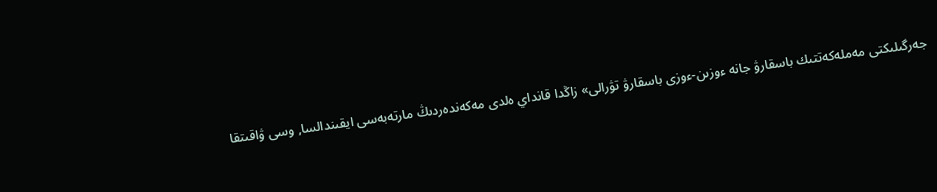جەرگىلىكتى مەملەكەتتىك باسقارۋ جانە ءوزىن-ءوزى باسقارۋ تۋرالى» زاڭدا قانداي ەلدى مەكەندەردىڭ مارتەبەسى ايقىندالسا, وسى ۋاقىتقا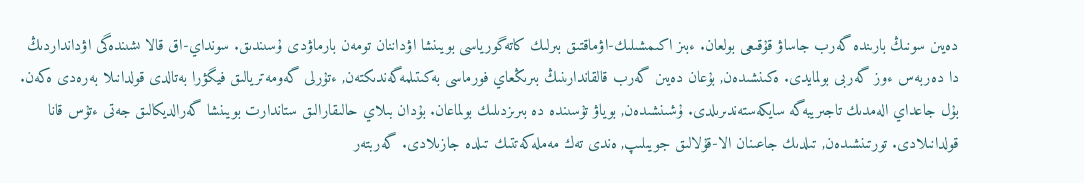دەيىن سونىڭ بارىندە گەرب جاساۋ قۇقىعى بولعان. ءبىز اكىمشىلىك-اۋماقتىق بىرلىك كاتەگورياسى بويىنشا اۋداننان تومەن بارماۋدى ۇسىندىق. سونداي-اق قالا ىشىندەگى اۋدانداردىڭ دا دەربەس ءوز گەربى بولمايدى. ەكىنشىدەن, بۇعان دەيىن گەرب قالقاندارىنىڭ بىرىڭعاي فورماسى بەكىتىلمەگەندىكتەن, ءتۇرلى گەومەتريالىق فيگۋرا بەتالدى قولدانىلا بەرەدى ەكەن. بۇل جاعداي الەمدىك تاجىريبەگە سايكەستەندىرىلدى. ۇشىنشىدەن, بوياۋ تۇسىندە دە بىرىزدىلىك بولماعان. بۇدان بىلاي حالىقارالىق ستاندارت بويىنشا گەرالديكالىق جەتى ءتۇس قانا قولدانىلادى. تورتىنشىدەن, تىلدىك جاعىنان الا-قۇلالىق جويىلىپ, ەندى تەك مەملەكەتتىك تىلدە جازىلادى. گەربتەر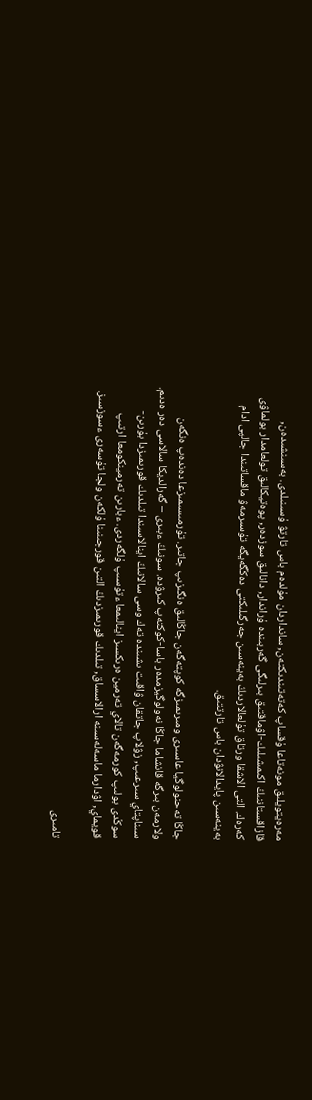مەرەيتويلىق مونەتاعا ۇقساپ كەتەتىندىكتەن, سانداردان مۇلدەم باس تارتۋ ۇسىنىلدى. بەسىنشىدەن, قازاقستاننىڭ اكىمشىلىك-اۋماقتىق بىرلىگى گەربىندە ۇراندار, دانالىق سوزدەر, پوەتيكالىق تولعامدار بولماۋى كەرەك. التى الاشقا ورتاق تۇلعالاردىڭ بەينەسىن جەرگىلىكتى دەڭگەيگە تۇسىرمەۋ ماقساتىندا جالپى ادام بەينەسىن پايدالانۋدان باس تارتتىق.

جاڭا تەحنولوگيا عاسىرى ومىرىمىزگە كوپتەگەن جاڭالىق ەنگىزىپ جاتىر. تۇرمىسىمىزعا دەندەپ ەنگەن ولارمەن بىرگە قانشاما جاڭا نەولوگيزمدەر باسا-كوكتەپ كىرۋدە. سونىڭ ءبىرى – گەرالديكا سالاسى دەر ەدىم. سىناپتاي سىرعىپ, زۋلاپ جاتقان ۋاقىت ىشىندە تەك وسى سالانىڭ اينالاسىندا تىلدىك قورىمىزدا بۇرىن-سوڭدى بولىپ كورمەگەن تالاي تەرمين ەرىكسىز اينالىمعا ءتۇسىپ ۇلگەردى. ءبارىن تەرمينكومعا ارتىپ قويماي, اۋدارما ماسەلەسىنە ارالاسساق, تىلدىك قورىمىزدىڭ التىن قورجىنىنا ۇلكەن ولجا تۇسەرى ءسوزسىز.

تامىرى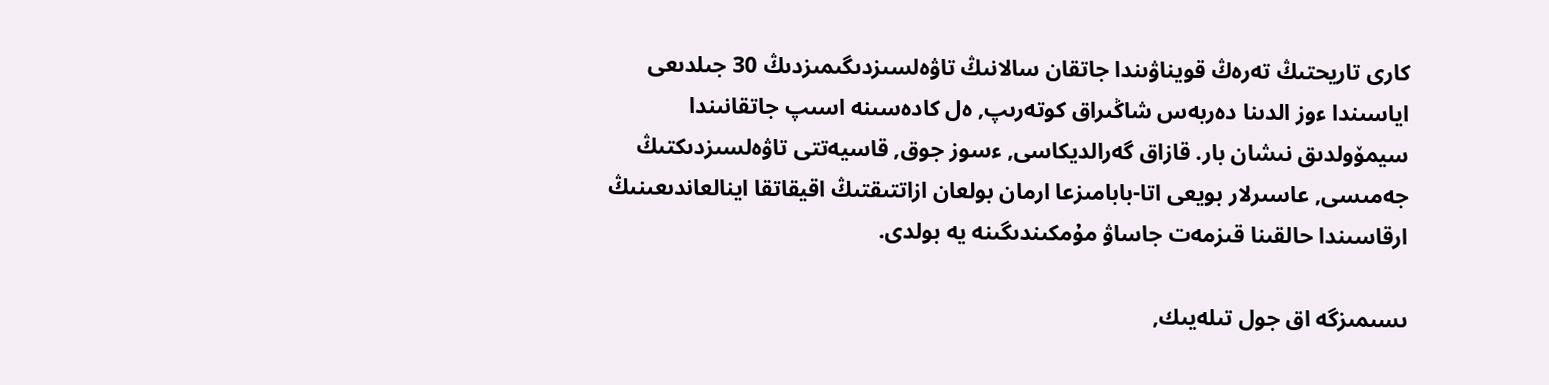كارى تاريحتىڭ تەرەڭ قويناۋىندا جاتقان سالانىڭ تاۋەلسىزدىگىمىزدىڭ 30 جىلدىعى اياسىندا ءوز الدىنا دەربەس شاڭىراق كوتەرىپ, ەل كادەسىنە اسىپ جاتقانىندا سيمۆولدىق نىشان بار. قازاق گەرالديكاسى, ءسوز جوق, قاسيەتتى تاۋەلسىزدىكتىڭ جەمىسى, عاسىرلار بويعى اتا-بابامىزعا ارمان بولعان ازاتتىقتىڭ اقيقاتقا اينالعاندىعىنىڭ ارقاسىندا حالقىنا قىزمەت جاساۋ مۇمكىندىگىنە يە بولدى.

ىسىمىزگە اق جول تىلەيىك,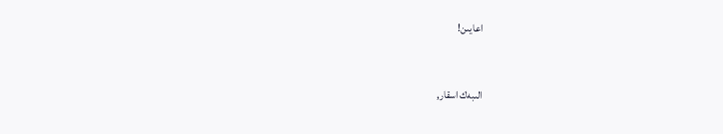اعايىن!



الىبەك اسقار,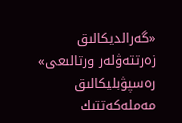«گەرالديكالىق زەرتتەۋلەر ورتالىعى» رەسپۋبليكالىق مەملەكەتتىك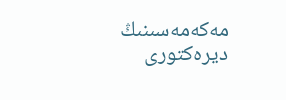مەكەمەسىنىڭ ديرەكتورى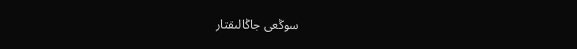سوڭعى جاڭالىقتار